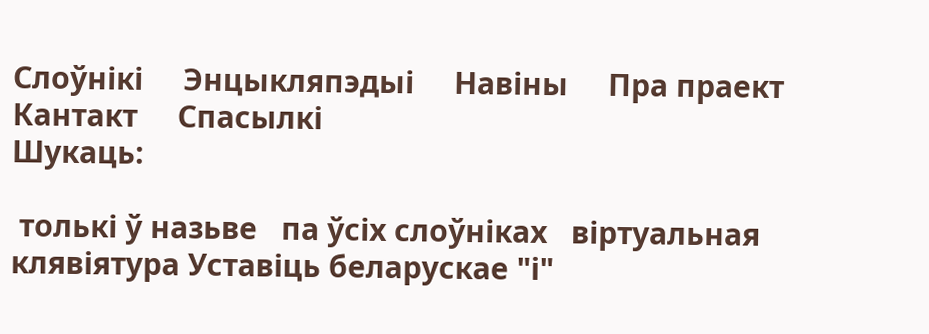Слоўнікі     Энцыкляпэдыі     Навіны     Пра праект     Кантакт     Спасылкі
Шукаць:

 толькі ў назьве   па ўсіх слоўніках   віртуальная клявіятура Уставіць беларускае "і"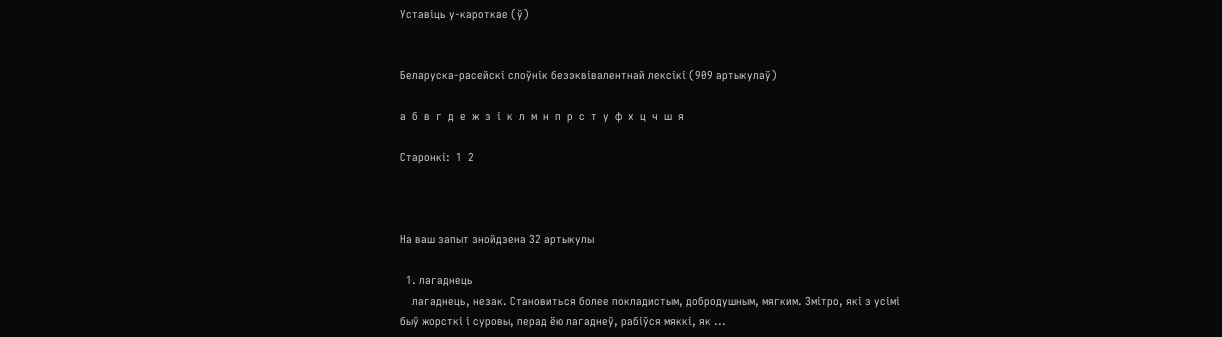Уставіць у-кароткае (ў)


Беларуска-расейскі слоўнік безэквівалентнай лексікі (909 артыкулаў)

а  б  в  г  д  е  ж  з  і  к  л  м  н  п  р  с  т  у  ф  х  ц  ч  ш  я

Старонкі:  1  2



На ваш запыт знойдзена 32 артыкулы

  1. лагаднець
    лагаднець, незак. Становиться более покладистым, добродушным, мягким. Змітро, які з усімі быў жорсткі і суровы, перад ёю лагаднеў, рабіўся мяккі, як ...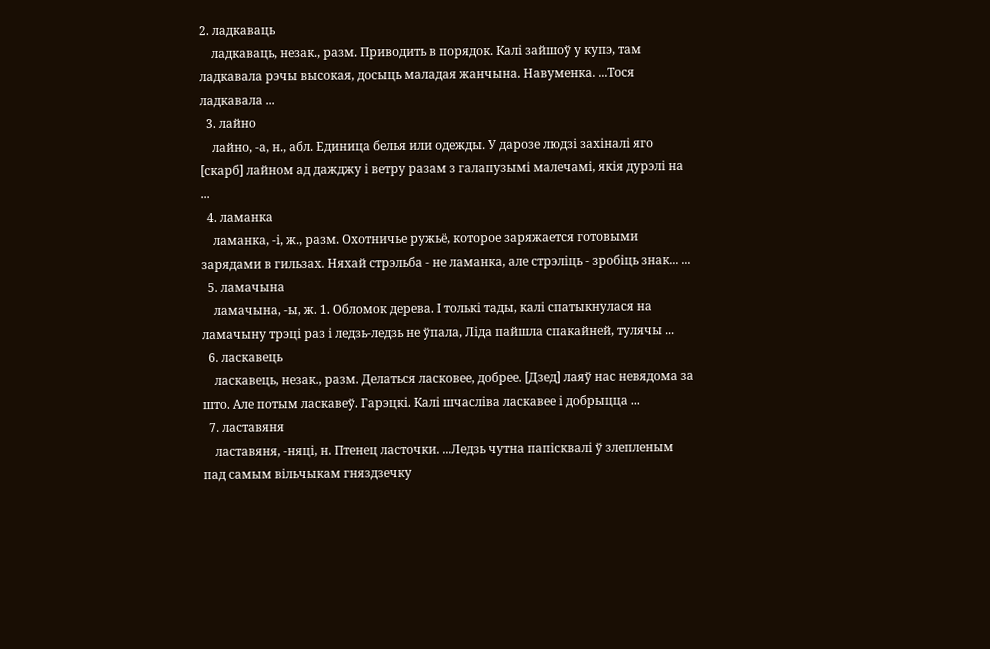2. ладкаваць
    ладкаваць, незак., разм. Приводить в порядок. Калі зайшоў у купэ, там ладкавала рэчы высокая, досыць маладая жанчына. Навуменка. ...Тося ладкавала ...
  3. лайно
    лайно, -а, н., абл. Единица белья или одежды. У дарозе людзі захіналі яго [скарб] лайном ад дажджу і ветру разам з галапузымі малечамі, якія дурэлі на ...
  4. ламанка
    ламанка, -і, ж., разм. Охотничье ружьё, которое заряжается готовыми зарядами в гильзах. Няхай стрэльба - не ламанка, але стрэліць - зробіць знак... ...
  5. ламачына
    ламачына, -ы, ж. 1. Обломок дерева. І толькі тады, калі спатыкнулася на ламачыну трэці раз і ледзь-ледзь не ўпала, Ліда пайшла спакайней, тулячы ...
  6. ласкавець
    ласкавець, незак., разм. Делаться ласковее, добрее. [Дзед] лаяў нас невядома за што. Але потым ласкавеў. Гарэцкі. Калі шчасліва ласкавее і добрыцца ...
  7. ластавяня
    ластавяня, -няці, н. Птенец ласточки. ...Ледзь чутна папісквалі ў злепленым пад самым вільчыкам гняздзечку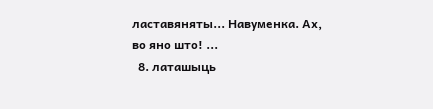ластавяняты... Навуменка. Ах, во яно што! ...
  8. латашыць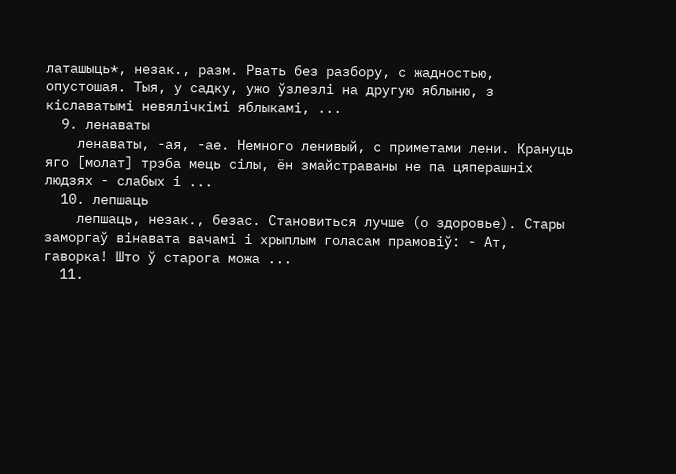латашыць*, незак., разм. Рвать без разбору, с жадностью, опустошая. Тыя, у садку, ужо ўзлезлі на другую яблыню, з кіславатымі невялічкімі яблыкамі, ...
  9. ленаваты
    ленаваты, -ая, -ае. Немного ленивый, с приметами лени. Крануць яго [молат] трэба мець сілы, ён змайстраваны не па цяперашніх людзях - слабых і ...
  10. лепшаць
    лепшаць, незак., безас. Становиться лучше (о здоровье). Стары заморгаў вінавата вачамі і хрыплым голасам прамовіў: - Ат, гаворка! Што ў старога можа ...
  11.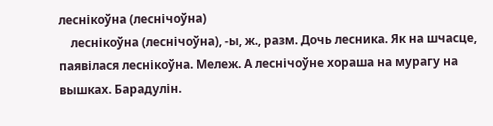леснікоўна (леснічоўна)
    леснікоўна (леснічоўна), -ы, ж., разм. Дочь лесника. Як на шчасце, паявілася леснікоўна. Мележ. А леснічоўне хораша на мурагу на вышках. Барадулін.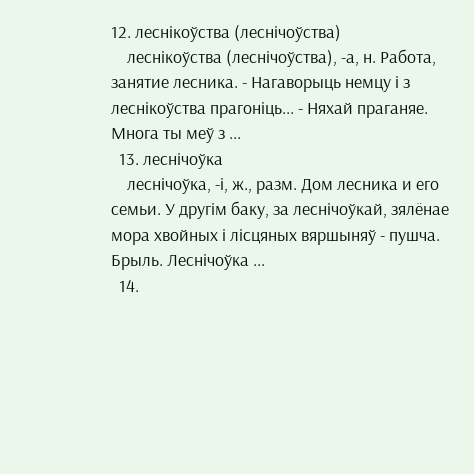12. леснікоўства (леснічоўства)
    леснікоўства (леснічоўства), -а, н. Работа, занятие лесника. - Нагаворыць немцу і з леснікоўства прагоніць... - Няхай праганяе. Многа ты меў з ...
  13. леснічоўка
    леснічоўка, -і, ж., разм. Дом лесника и его семьи. У другім баку, за леснічоўкай, зялёнае мора хвойных і лісцяных вяршыняў - пушча. Брыль. Леснічоўка ...
  14.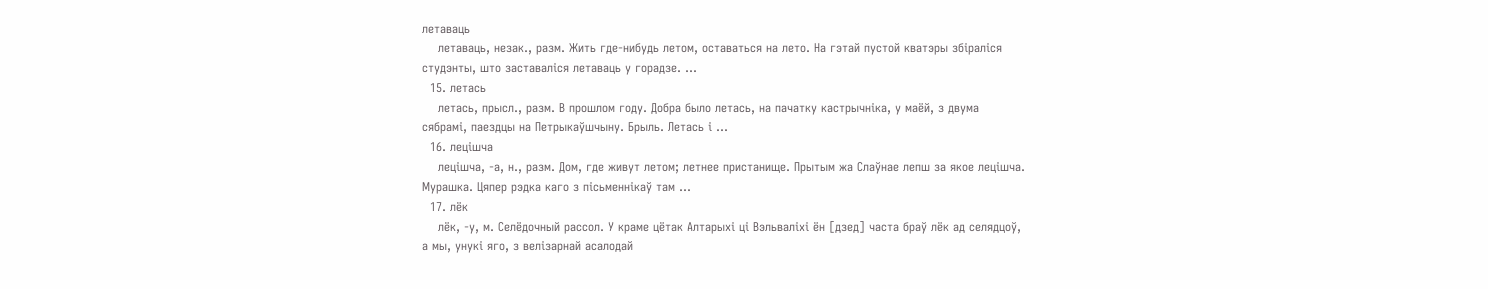летаваць
    летаваць, незак., разм. Жить где-нибудь летом, оставаться на лето. На гэтай пустой кватэры збіраліся студэнты, што заставаліся летаваць у горадзе. ...
  15. летась
    летась, прысл., разм. В прошлом году. Добра было летась, на пачатку кастрычніка, у маёй, з двума сябрамі, паездцы на Петрыкаўшчыну. Брыль. Летась і ...
  16. лецішча
    лецішча, -а, н., разм. Дом, где живут летом; летнее пристанище. Прытым жа Слаўнае лепш за якое лецішча. Мурашка. Цяпер рэдка каго з пісьменнікаў там ...
  17. лёк
    лёк, -у, м. Селёдочный рассол. У краме цётак Алтарыхі ці Вэльваліхі ён [дзед] часта браў лёк ад селядцоў, а мы, унукі яго, з велізарнай асалодай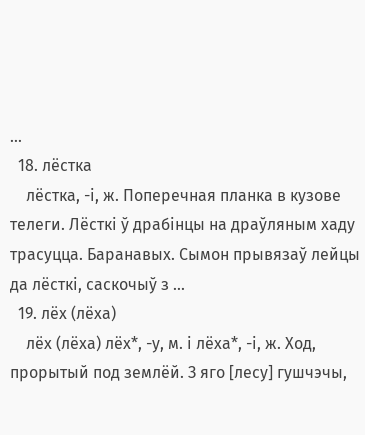...
  18. лёстка
    лёстка, -і, ж. Поперечная планка в кузове телеги. Лёсткі ў драбінцы на драўляным хаду трасуцца. Баранавых. Сымон прывязаў лейцы да лёсткі, саскочыў з ...
  19. лёх (лёха)
    лёх (лёха) лёх*, -у, м. і лёха*, -і, ж. Ход, прорытый под землёй. З яго [лесу] гушчэчы,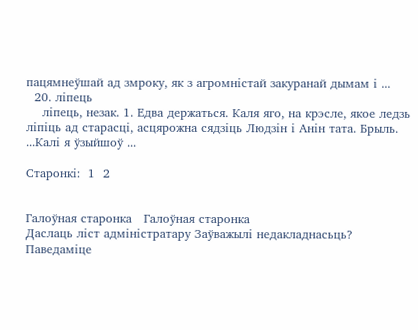пацямнеўшай ад змроку, як з агромністай закуранай дымам і ...
  20. ліпець
    ліпець, незак. 1. Едва держаться. Каля яго, на крэсле, якое ледзь ліпіць ад старасці, асцярожна сядзіць Людзін і Анін тата. Брыль. ...Калі я ўзыйшоў ...

Старонкі:  1  2


Галоўная старонка   Галоўная старонка
Даслаць ліст адміністратару Заўважылі недакладнасьць?
Паведаміце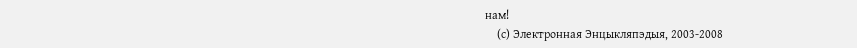нам!
    (с) Электронная Энцыкляпэдыя, 2003-2008